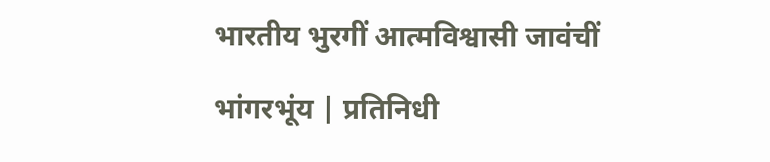भारतीय भुरगीं आत्मविश्वासी जावंचीं

भांगरभूंय | प्रतिनिधी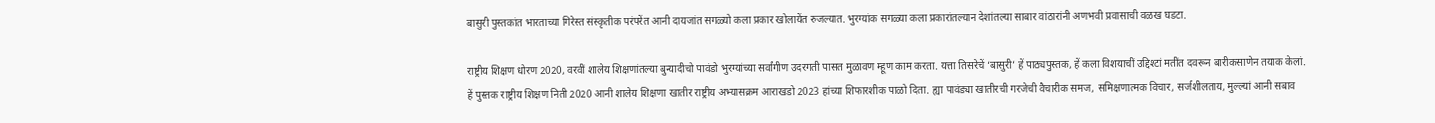बासुरी पुस्तकांत भारताच्या गिरेस्त संस्कृतीक परंपरेंत आनी दायजांत सगळ्यो कला प्रकार खोलायेंत रुजल्यात. भुरग्यांक सगळ्या कला प्रकारांतल्यान देशांतल्या साबार वांठारांनी अणभवी प्रवासाची वळख घडटा.

राष्ट्रीय शिक्षण धोरण 2020, वरवीं शालेय शिक्षणांतल्या बुन्यादीचो पावंडो भुरग्यांच्या सर्वांगीण उदरगती पासत मुळावण म्हूण काम करता. यत्ता तिसरेचें ‘बासुरी’ हें पाठ्यपुस्तक, हें कला विशयाचीं उद्दिश्टां मतींत दवरून बारीकसाणेन तयाक केलां. हें पुस्तक राष्ट्रीय शिक्षण निती 2020 आनी शालेय शिक्षणा खातीर राष्ट्रीय अभ्यासक्रम आराखडो 2023 हांच्या शिफारशीक पाळो दिता. ह्या पावंड्या खातीरची गरजेची वैचारीक समज, समिक्षणात्मक विचार, सर्जशीलताय, मुल्ल्यां आनी सबाव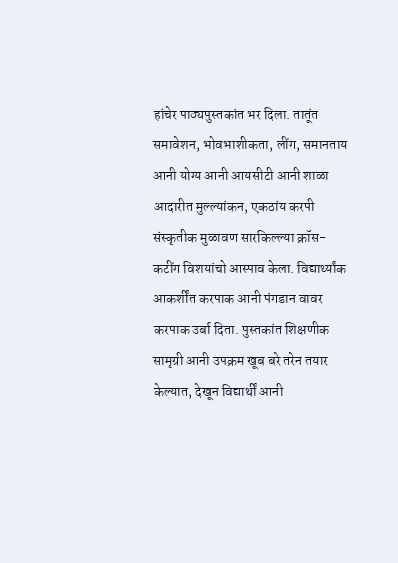हांचेर पाठ्यपुस्तकांत भर दिला. तातूंत समावेशन, भोवभाशीकता, लींग, समानताय आनी योग्य आनी आयसीटी आनी शाळा आदारीत मुल्ल्यांकन, एकठांय करपी संस्कृतीक मुळावण सारकिल्ल्या क्रॉस-कटींग विशयांचो आस्पाव केला. विद्यार्थ्यांक आकर्शींत करपाक आनी पंगडान वावर करपाक उर्बा दिता. पुस्तकांत शिक्षणीक सामृग्री आनी उपक्रम खूब बरे तरेन तयार केल्यात, देखून विद्यार्थीं आनी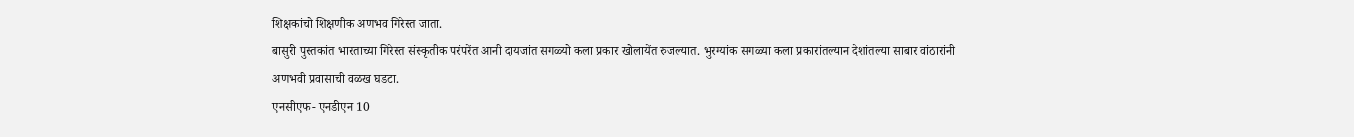शिक्षकांचो शिक्षणीक अणभव गिरेस्त जाता.
बासुरी पुस्तकांत भारताच्या गिरेस्त संस्कृतीक परंपरेंत आनी दायजांत सगळ्यो कला प्रकार खोलायेंत रुजल्यात. भुरग्यांक सगळ्या कला प्रकारांतल्यान देशांतल्या साबार वांठारांनी अणभवी प्रवासाची वळख घडटा.
एनसीएफ- एनडीएन 10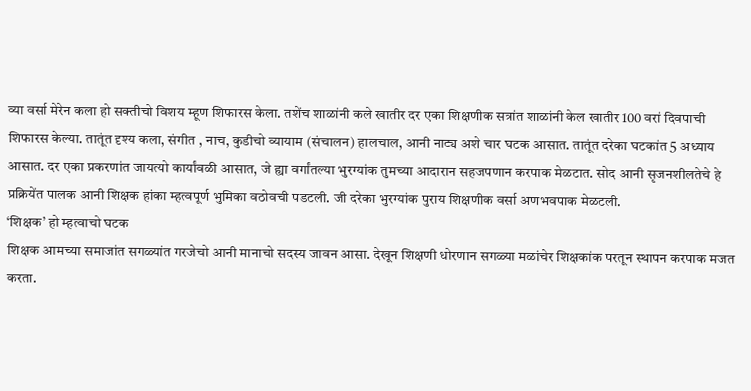व्या वर्सा मेरेन कला हो सक्तीचो विशय म्हूण शिफारस केला. तशेंच शाळांनी कले खातीर दर एका शिक्षणीक सत्रांत शाळांनी केल खातीर 100 वरां दिवपाची शिफारस केल्या. तातूंत दृश्य कला, संगीत , नाच, कुडीचो व्यायाम (संचालन) हालचाल, आनी नाट्य अशे चार घटक आसात. तातूंत दरेका घटकांत 5 अध्याय आसात. दर एका प्रकरणांत जायत्यो कार्यांवळी आसात, जे ह्या वर्गांतल्या भुरग्यांक तुमच्या आदारान सहजपणान करपाक मेळटात. सोद आनी सृजनशीलतेचे हे प्रक्रियेंत पालक आनी शिक्षक हांका म्हत्वपूर्ण भुमिका वठोवची पडटली. जी दरेका भुरग्यांक पुराय शिक्षणीक वर्सा अणभवपाक मेळटली.
‘शिक्षक’ हो म्हत्वाचो घटक
शिक्षक आमच्या समाजांत सगळ्यांत गरजेचो आनी मानाचो सदस्य जावन आसा. देखून शिक्षणी धोरणान सगळ्या मळांचेर शिक्षकांक परतून स्थापन करपाक मजत करता.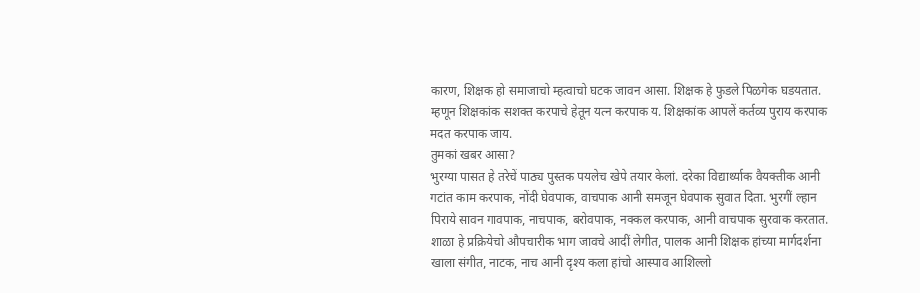कारण, शिक्षक हो समाजाचो म्हत्वाचो घटक जावन आसा. शिक्षक हे फुडले पिळगेक घडयतात. म्हणून शिक्षकांक सशक्त करपाचे हेतून यत्न करपाक य. शिक्षकांक आपलें कर्तव्य पुराय करपाक मदत करपाक जाय.
तुमकां खबर आसा?
भुरग्या पासत हे तरेचें पाठ्य पुस्तक पयलेच खेपे तयार केलां. दरेका विद्यार्थ्याक वैयक्तीक आनी गटांत काम करपाक, नोंदी घेवपाक, वाचपाक आनी समजून घेवपाक सुवात दिता. भुरगीं ल्हान पिराये सावन गावपाक, नाचपाक, बरोवपाक, नक्कल करपाक, आनी वाचपाक सुरवाक करतात. शाळा हे प्रक्रियेचो औपचारीक भाग जावचे आदीं लेगीत, पालक आनी शिक्षक हांच्या मार्गदर्शना खाला संगीत, नाटक, नाच आनी दृश्य कला हांचो आस्पाव आशिल्लो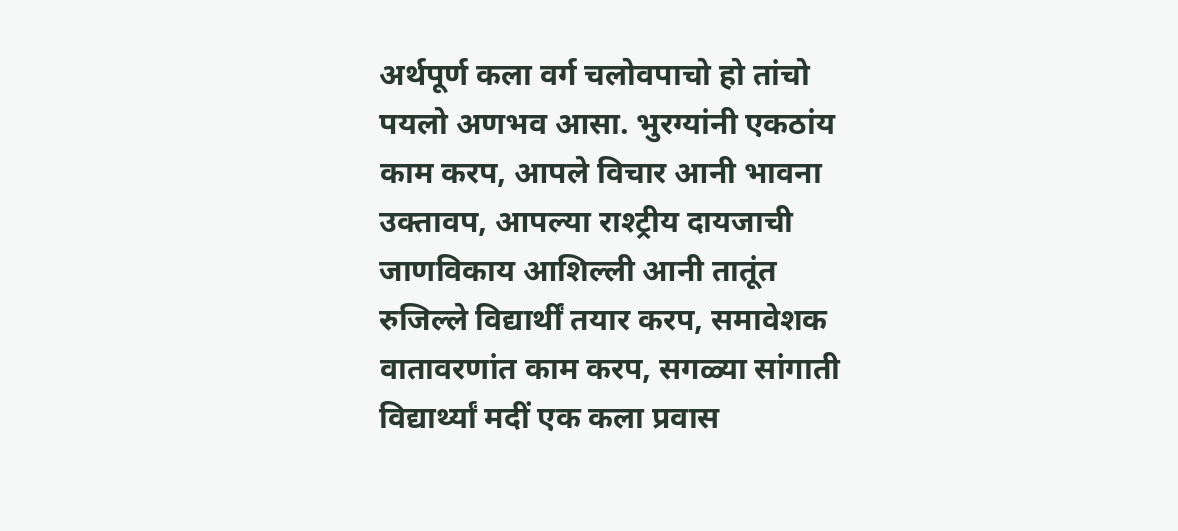अर्थपूर्ण कला वर्ग चलोवपाचो हो तांचो पयलो अणभव आसा. भुरग्यांनी एकठांय काम करप, आपले विचार आनी भावना उक्तावप, आपल्या राश्ट्रीय दायजाची जाणविकाय आशिल्ली आनी तातूंत रुजिल्ले विद्यार्थीं तयार करप, समावेशक वातावरणांत काम करप, सगळ्या सांगाती विद्यार्थ्यां मदीं एक कला प्रवास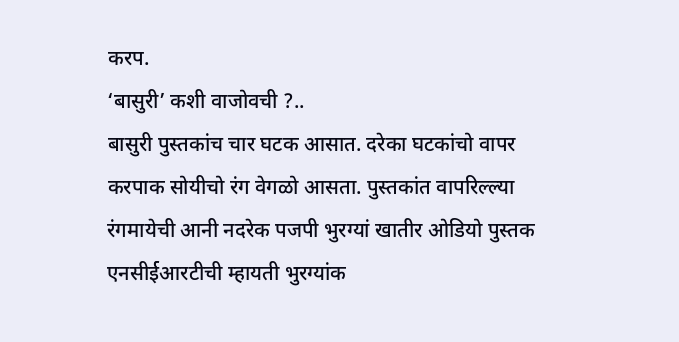करप.
‘बासुरी’ कशी वाजोवची ?..
बासुरी पुस्तकांच चार घटक आसात. दरेका घटकांचो वापर करपाक सोयीचो रंग वेगळो आसता. पुस्तकांत वापरिल्ल्या रंगमायेची आनी नदरेक पजपी भुरग्यां खातीर ओडियो पुस्तक एनसीर्ईआरटीची म्हायती भुरग्यांक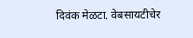दिवंक मेळटा. वेबसायटीचेर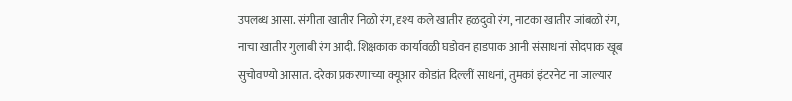उपलब्ध आसा. संगीता खातीर निळो रंग, दृश्य कले खातीर हळदुवो रंग, नाटका खातीर जांबळो रंग, नाचा खातीर गुलाबी रंग आदी. शिक्षकाक कार्यावळी घडोवन हाडपाक आनी संसाधनां सोदपाक खूब सुचोवण्यो आसात. दरेका प्रकरणाच्या क्यूआर कोडांत दिल्लीं साधनां, तुमकां इंटरनेट ना जाल्यार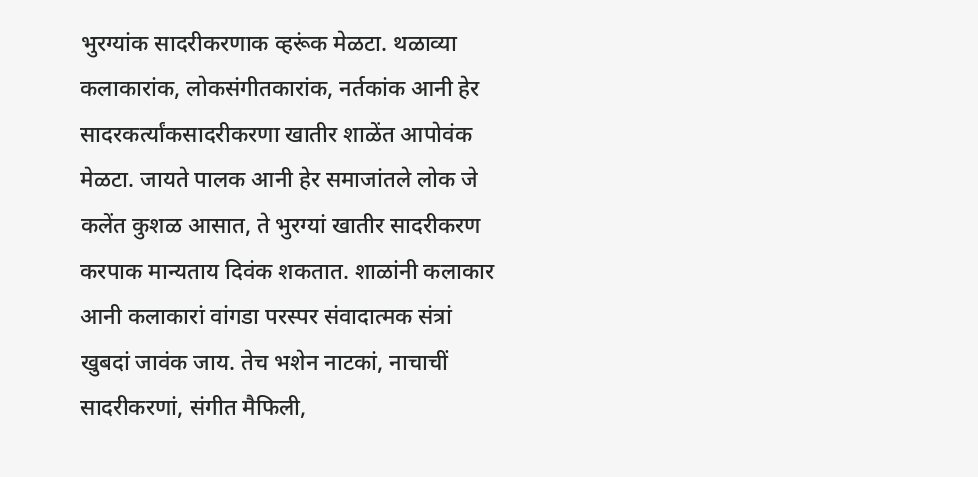भुरग्यांक सादरीकरणाक व्हरूंक मेळटा. थळाव्या कलाकारांक, लोकसंगीतकारांक, नर्तकांक आनी हेर सादरकर्त्यांकसादरीकरणा खातीर शाळेंत आपोवंक मेळटा. जायते पालक आनी हेर समाजांतले लोक जे कलेंत कुशळ आसात, ते भुरग्यां खातीर सादरीकरण करपाक मान्यताय दिवंक शकतात. शाळांनी कलाकार आनी कलाकारां वांगडा परस्पर संवादात्मक संत्रां खुबदां जावंक जाय. तेच भशेन नाटकां, नाचाचीं सादरीकरणां, संगीत मैफिली,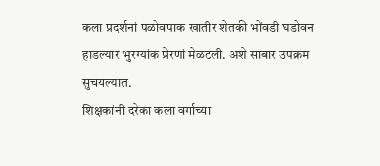कला प्रदर्शनां पळोवपाक खातीर शेतकी भोंवडी घडोवन हाडल्यार भुरग्यांक प्रेरणां मेळटली. अशे साबार उपक्रम सुचयल्यात.
शिक्षकांनी दरेका कला वर्गाच्या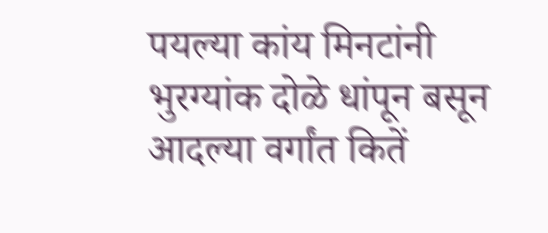पयल्या कांय मिनटांनी भुरग्यांक दोळे धांपून बसून आदल्या वर्गांत कितें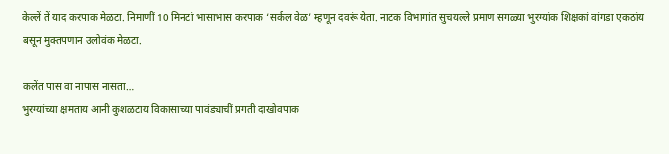केल्लें तें याद करपाक मेळटा. निमाणीं 10 मिनटां भासाभास करपाक ‘सर्कल वेळ’ म्हणून दवरूं येता. नाटक विभागांत सुचयल्ले प्रमाण सगळ्या भुरग्यांक शिक्षकां वांगडा एकठांय बसून मुक्तपणान उलोवंक मेळटा.

कलेंत पास वा नापास नासता…
भुरग्यांच्या क्षमताय आनी कुशळटाय विकासाच्या पावंड्याचीं प्रगती दाखोवपाक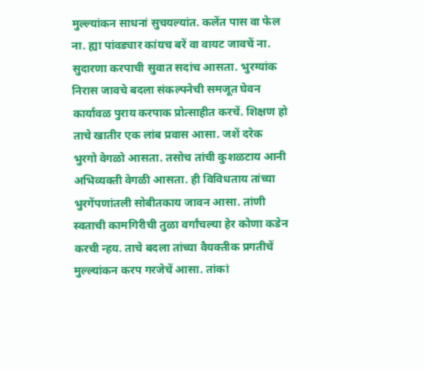मुल्ल्यांकन साधनां सुचयल्यांत. कलेंत पास वा फेल ना. ह्या पांवड्यार कांयच बरें वा वायट जावचें ना. सुदारणा करपाची सुवात सदांच आसता. भुरग्यांक निरास जावचे बदला संकल्पनेची समजूत घेवन कार्यावळ पुराय करपाक प्रोत्साहीत करचें. शिक्षण हो ताचे खातीर एक लांब प्रवास आसा. जशें दरेक भुरगो वेगळो आसता. तसोच तांची कुशळटाय आनी अभिव्यक्ती वेगळी आसता. ही विविधताय तांच्या भुरगेंपणांतली सोबीतकाय जावन आसा. तांणी स्वताची कामगिरीची तुळा वर्गांचल्या हेर कोणा कडेन करची न्हय. ताचे बदला तांच्या वैयक्तीक प्रगतीचें मुल्ल्यांकन करप गरजेचें आसा. तांकां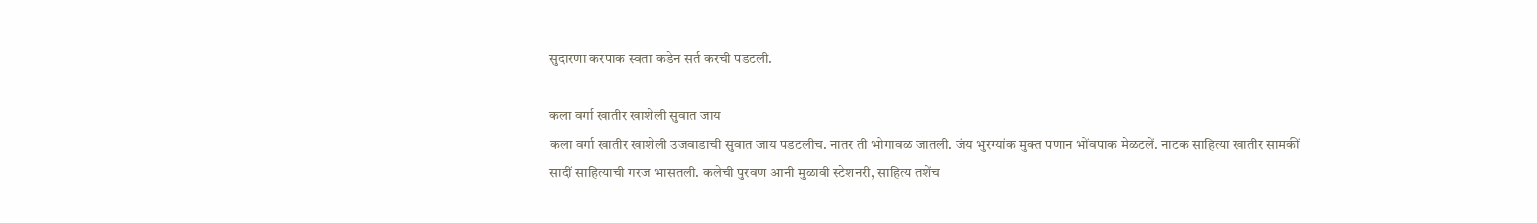सुदारणा करपाक स्वता कडेन सर्त करची पडटली.

कला वर्गा खातीर खाशेली सुवात जाय
कला वर्गा खातीर खाशेली उजवाडाची सुवात जाय पडटलीच. नातर ती भोगावळ जातली. जंय भुरग्यांक मुक्त पणान भोंवपाक मेळटलें. नाटक साहित्या खातीर सामकीं सादीं साहित्याची गरज भासतली. कलेची पुरवण आनी मुळावी स्टेशनरी, साहित्य तशेंच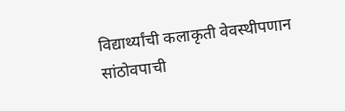विद्यार्थ्यांची कलाकृती वेवस्थीपणान सांठोवपाची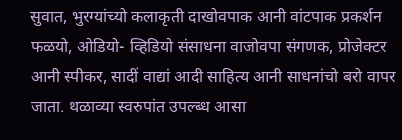सुवात, भुरग्यांच्यो कलाकृती दाखोवपाक आनी वांटपाक प्रकर्शन फळयो, ओडियो- व्हिडियो संसाधना वाजोवपा संगणक, प्रोजेक्टर आनी स्पीकर, सादीं वाद्यां आदी साहित्य आनी साधनांचो बरो वापर जाता. थळाव्या स्वरुपांत उपल्ब्ध आसा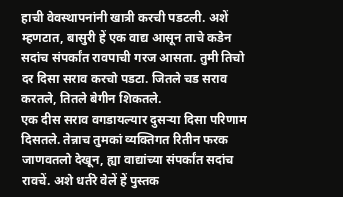हाची वेवस्थापनांनी खात्री करची पडटली. अशें म्हणटात, बासुरी हें एक वाद्य आसून ताचे कडेन सदांच संपर्कांत रावपाची गरज आसता. तुमी तिचो दर दिसा सराव करचो पडटा. जितले चड सराव करतले, तितले बेगीन शिकतले.
एक दीस सराव वगडायल्यार दुसऱ्या दिसा परिणाम दिसतले. तेन्नाच तुमकां व्यक्तिगत रितीन फरक जाणवतलो देखून, ह्या वाद्यांच्या संपर्कांत सदांच रावचें. अशे धर्तरे वेलें हें पुस्तक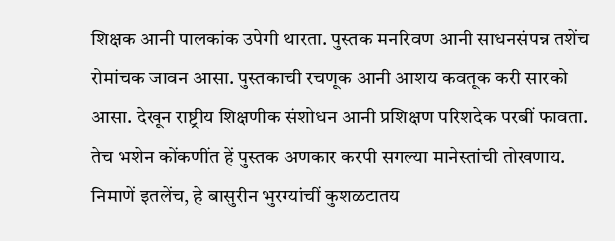शिक्षक आनी पालकांक उपेगी थारता. पुस्तक मनरिवण आनी साधनसंपन्न तशेंच रोमांचक जावन आसा. पुस्तकाची रचणूक आनी आशय कवतूक करी सारको आसा. देखून राष्ट्रीय शिक्षणीक संशोधन आनी प्रशिक्षण परिशदेक परबीं फावता. तेच भशेन कोंकणींत हें पुस्तक अणकार करपी सगल्या मानेस्तांची तोखणाय. निमाणें इतलेंच, हे बासुरीन भुरग्यांचीं कुशळटातय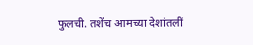फुलची. तशेंच आमच्या देशांतलीं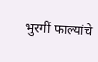भुरगीं फाल्यांचे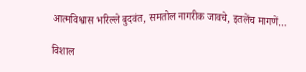आत्मविश्वास भरिल्ले बुदवंत, समतोल नागरीक जावचे, इतलेंच मागणें…

विशाल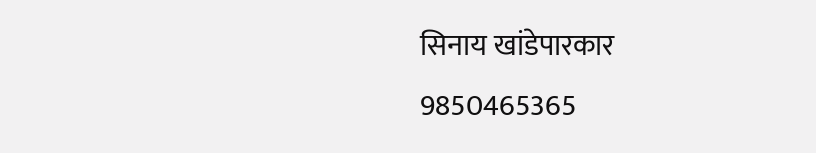सिनाय खांडेपारकार
9850465365